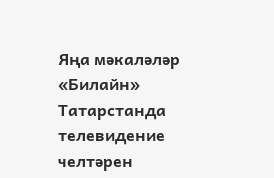Яңа мәкаләләр
«Билайн» Татарстанда телевидение челтәрен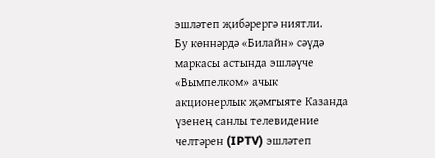эшләтеп җибәрергә ниятли.
Бу көннәрдә «Билайн» сәүдә маркасы астында эшләүче «Вымпелком» ачык акционерлык җәмгыяте Казанда үзенең санлы телевидение челтәрен (IPTV) эшләтеп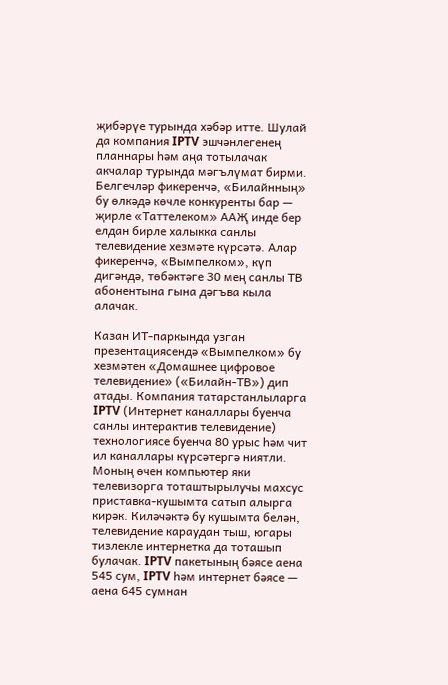җибәрүе турында хәбәр итте. Шулай да компания IPTV эшчәнлегенең планнары һәм аңа тотылачак акчалар турында мәгълүмат бирми. Белгечләр фикеренчә, «Билайнның» бу өлкәдә көчле конкуренты бар — җирле «Таттелеком» ААҖ инде бер елдан бирле халыкка санлы телевидение хезмәте күрсәтә. Алар фикеренчә, «Вымпелком», күп дигәндә, төбәктәге 30 мең санлы ТВ абонентына гына дәгъва кыла алачак.

Казан ИТ-паркында узган презентациясендә «Вымпелком» бу хезмәтен «Домашнее цифровое телевидение» («Билайн-ТВ») дип атады. Компания татарстанлыларга IPTV (Интернет каналлары буенча санлы интерактив телевидение) технологиясе буенча 80 урыс һәм чит ил каналлары күрсәтергә ниятли. Моның өчен компьютер яки телевизорга тоташтырылучы махсус приставка-кушымта сатып алырга кирәк. Киләчәктә бу кушымта белән, телевидение караудан тыш, югары тизлекле интернетка да тоташып булачак. IPTV пакетының бәясе аена 545 сум, IPTV һәм интернет бәясе — аена 645 сумнан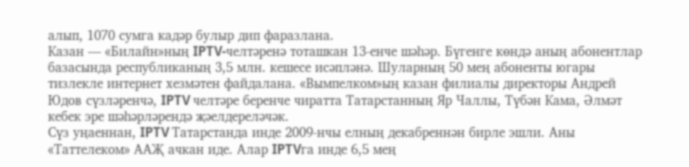алып, 1070 сумга кадәр булыр дип фаразлана.
Казан — «Билайн»ның IPTV-челтәренә тоташкан 13-енче шәһәр. Бүгенге көндә аның абонентлар базасында республиканың 3,5 млн. кешесе исәпләнә. Шуларның 50 мең абоненты югары тизлекле интернет хезмәтен файдалана. «Вымпелком»ың казан филиалы директоры Андрей Юдов сүзләренчә, IPTV челтәре беренче чиратта Татарстанның Яр Чаллы, Түбән Кама, Әлмәт кебек эре шәһәрләрендә җәелдереләчәк.
Сүз уңаеннан, IPTV Татарстанда инде 2009-нчы елның декабреннән бирле эшли. Аны «Таттелеком» ААҖ ачкан иде. Алар IPTVга инде 6,5 мең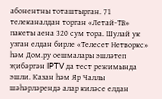абонентны тоташтырган. 71 телеканалдан торган «Летай-ТВ» пакеты аена 320 сум тора. Шулай ук узган елдан бирле «Телесет Нетворкс» һәм Дом.ру оешмалары эшләтеп җибәргән IPTV да тест режимында эшли. Казан һәм Яр Чаллы шәһәрләрендә алар киләсе елдан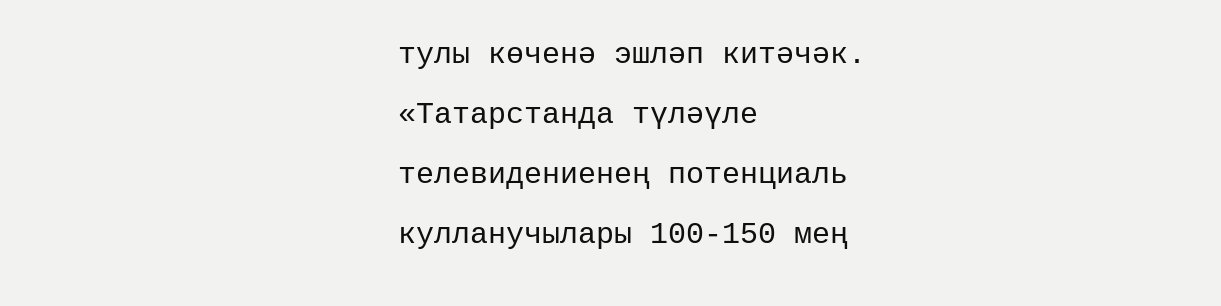тулы көченә эшләп китәчәк.
«Татарстанда түләүле телевидениенең потенциаль кулланучылары 100-150 мең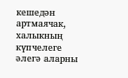кешедән артмаячак, халыкның күпчелеге әлегә аларны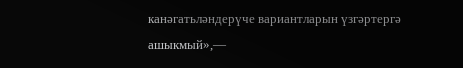канәгатьләндерүче вариантларын үзгәртергә ашыкмый»,—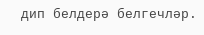дип белдерә белгечләр.